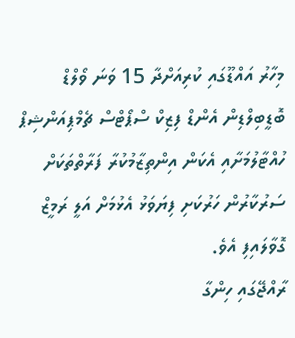މިހާރު އައްޑޫގައި ކުރިއަށްދާ 15 ވަނަ ވޯލްޑް ބޮޑީބިލްޑިން އެންޑް ފިޒިކް ސްޕޯޓްސް ޗެމްޕިއަންޝިޕް ހުއްޓާލުމަށާއި އެކަން އިންތިޒާމުކުރާ ފަރާތްތަކަށް ސަރުކާރުން ހަރުކަށި ފިޔަވަޅު އެޅުމަށް އަލީ ރަމީޒް ގޮވާލައިފި އެވެ.
ރާއްޖޭގައި ހިންގާ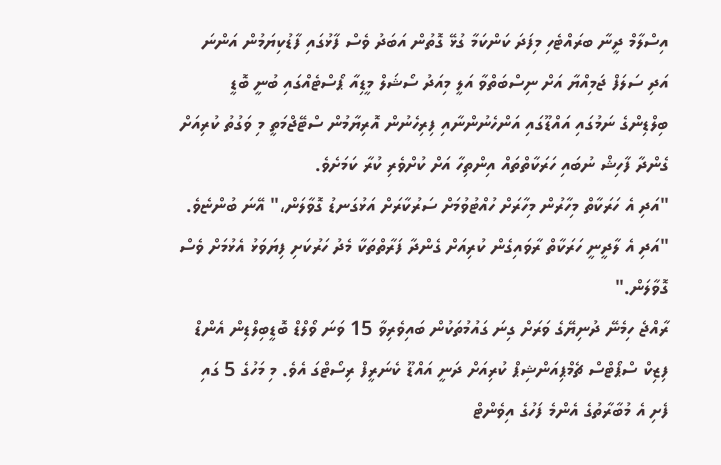އިސްލާމް ދީނާ ބރައްޓެހި މިފަދަ ކަންކަމާ ގުޅޭ ގޮތުން އަބަދު ވެސް ފާޅުގައި ފާޑުކިޔަމުން އަންނަ އަދި ސަލަފް ޖަމިއްޔާ އަށް ނިސްބަތްވާ އަލީ މިއަދު ސޯޝަލް މީޑިއާ ޕޯސްޓެއްގައި ބުނީ ބޮޑީ ބިލްޑިންގެ ނަމުގައި އައްޑޫގައި އަންހެނުންނާއި ފިރިހެނުން އޮރިޔާމުން ސްޓޭޖްމަތީ މި ވަގުތު ކުރިއަށް ގެންދާ ފާހިޝް ނުބައި ހަރަކާތްތައް އިންތިހާ އަށް ކުށްވެރި ކުރާ ކަމަށެވެ.
"އަދި އެ ހަރަކާތް މިހާރުން މިހާރަށް ހުއްޓުވުމަށް ސަރުކާރަށް އަޅުގަނޑު ގޮވާލަން،" އޭނަ ބުންޏެވެ. "އަދި އެ ލާދީނީ ހަރަކާތް ރާވައިގެން ކުރިއަށް ގެންދާ ފަރާތްތަކާ މެދު ހަރުކަށި ފިޔަވަޅު އެޅުމަށް ވެސް ގޮވާލަން."
ރާއްޖެ ހިމެނޭ ދުނިޔޭގެ ވަރަށް ގިނަ ގައުމުތަކުން ބައިވެރިވާ 15 ވަނަ ވޯލްޑް ބޮޑީބިލްޑިން އެންޑް ފިޒިކް ސްޕޯޓްސް ޗެމްޕިއަންޝިޕް ކުރިއަށް ދަނީ އައްޑޫ ކެނަރީފް ރިސޯޓްގަ އެވެ. މި މަހުގެ 5 ގައި ފެށި އެ މުބާރާތުގެ އެންމެ ފަހުގެ އިވެންޓް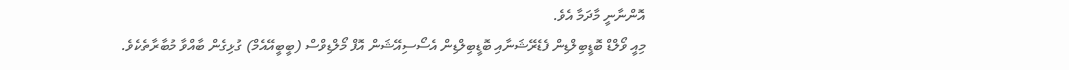އޮންނާނީ މާދަމާ އެވެ.
މިއީ ވޯލްޑް ބޮޑީބިލްޑިން ފެޑެރޭޝަނާއި ބޮޑީބިލްޑިން އެސޯސިއޭޝަން އޮފް މޯލްޑިވްސް (ބީބީއޭއެމް) ގުޅިގެން ބާއްވާ މުބާރާތެކެވެ.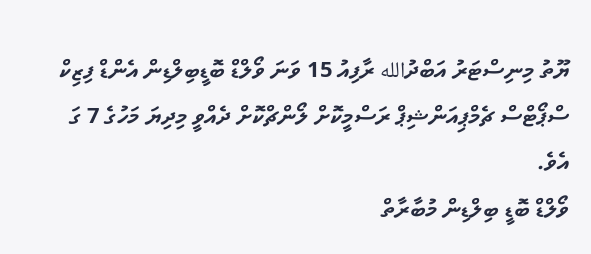ޔޫތު މިނިސްޓަރު އަބްދުالله ރާފިއު 15 ވަނަ ވޯލްޑް ބޮޑީބިލްޑިން އެންޑް ފިޒިކް ސްޕޯޓްސް ޗެމްޕިއަންޝިޕް ރަސްމީކޮށް ލޯންޗްކޮށް ދެއްވީ މިދިޔަ މަހުގެ 7 ގަ އެވެ.
ވޯލްޑް ބޮޑީ ބިލްޑިން މުބާރާތް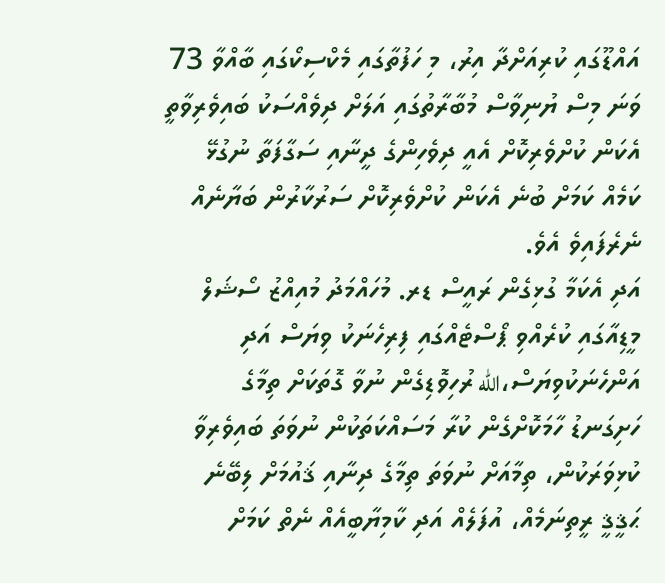އައްޑޫގައި ކުރިއަށްދާ އިރު، މި ހަފުތާގައި މެކްސިކޯގައި ބާއްވާ 73 ވަނަ މިސް ޔުނިވާސް މުބާރާތުގައި އަލަށް ދިވެއްސަކު ބައިވެރިވާތީ އެކަން ކުށްވެރިކޮށް އެއީ ދިވެހިންގެ ދީނާއި ސަގާފަތާ ނުގުޅޭ ކަމެއް ކަމަށް ބުނެ އެކަން ކުށްވެރިކޮށް ސަރުކާރުން ބަޔާނެއް ނެރެފައިވެ އެވެ.
އަދި އެކަމާ ގުޅިގެން ރައީސް ޑރ. މުހައްމަދު މުއިއްޒު ސޯޝަލް މީޑިއާގައި ކުރެއްވި ޕޯސްޓެއްގައި ފިރިހެނަކު ވިޔަސް އަދި އަންހެނަކުވިޔަސް،الله ރުހިވޮޑިގެން ނުވާ ގޮތަކަށް ތިމާގެ ހަށިގަނޑު ހާމަކޮށްގެން ކުރާ މަސައްކަތަކުން ނުވަތަ ބައިވެރިވާ ކުޅިވަރަކުން، ތިމާއަށް ނުވަތަ ތިމާގެ ދިނާއި ޤައުމަށް ލިބޭނެ ޙަޤީޤީ ރީތިނަމެއް، އުފަލެއް އަދި ކާމިޔާބީއެއް ނެތް ކަމަށް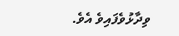ވިދާޅުވެފައިވެ އެވެ.